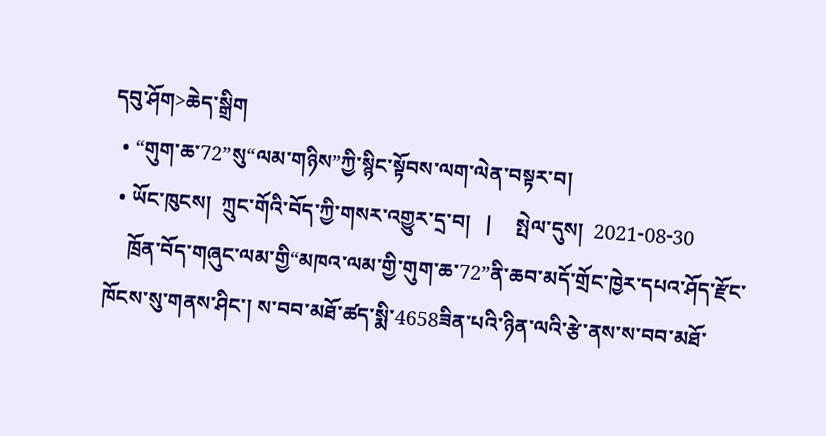དབུ་ཤོག>ཆེད་སྒྲིག
  • “གུག་ཆ་72”སུ“ལམ་གཉིས”ཀྱི་སྙིང་སྟོབས་ལག་ལེན་བསྟར་བ།
  • ཡོང་ཁུངས།  ཀྲུང་གོའི་བོད་ཀྱི་གསར་འགྱུར་དྲ་བ།   |     སྤེལ་དུས།  2021-08-30
    ཁྲོན་བོད་གཞུང་ལམ་གྱི“མཁའ་ལམ་གྱི་གུག་ཆ་72”ནི་ཆབ་མདོ་གྲོང་ཁྱེར་དཔའ་ཤོད་རྫོང་ཁོངས་སུ་གནས་ཤིང་། ས་བབ་མཐོ་ཚད་སྨི་4658ཟིན་པའི་ཉིན་ལའི་རྩེ་ནས་ས་བབ་མཐོ་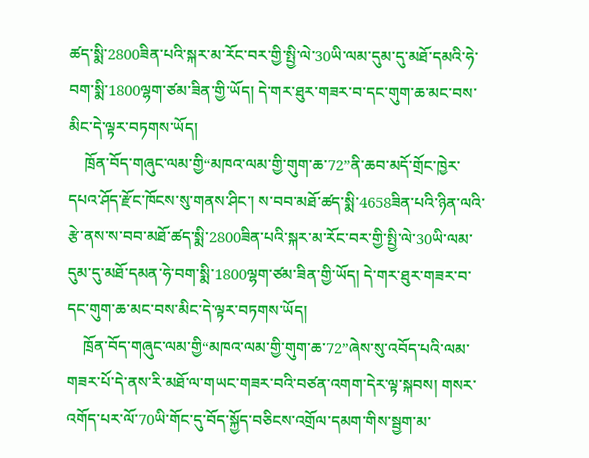ཚད་སྨི་2800ཟིན་པའི་སྐར་མ་རོང་བར་གྱི་སྤྱི་ལེ་30ཡི་ལམ་དུམ་དུ་མཐོ་དམའི་ཧེ་བག་སྨི་1800ལྷག་ཙམ་ཟིན་གྱི་ཡོད། དེ་གར་ཐུར་གཟར་བ་དང་གུག་ཆ་མང་བས་མིང་དེ་ལྟར་བཏགས་ཡོད།
    ཁྲོན་བོད་གཞུང་ལམ་གྱི“མཁའ་ལམ་གྱི་གུག་ཆ་72”ནི་ཆབ་མདོ་གྲོང་ཁྱེར་དཔའ་ཤོད་རྫོང་ཁོངས་སུ་གནས་ཤིང་། ས་བབ་མཐོ་ཚད་སྨི་4658ཟིན་པའི་ཉིན་ལའི་རྩེ་ནས་ས་བབ་མཐོ་ཚད་སྨི་2800ཟིན་པའི་སྐར་མ་རོང་བར་གྱི་སྤྱི་ལེ་30ཡི་ལམ་དུམ་དུ་མཐོ་དམན་ཧེ་བག་སྨི་1800ལྷག་ཙམ་ཟིན་གྱི་ཡོད། དེ་གར་ཐུར་གཟར་བ་དང་གུག་ཆ་མང་བས་མིང་དེ་ལྟར་བཏགས་ཡོད།
    ཁྲོན་བོད་གཞུང་ལམ་གྱི“མཁའ་ལམ་གྱི་གུག་ཆ་72”ཞེས་སུ་འབོད་པའི་ལམ་གཟར་པོ་དེ་ནས་རི་མཐོ་ལ་གཡང་གཟར་བའི་བཙན་འགག་དེར་ལྟ་སྐབས། གསར་འགོད་པར་ལོ་70ཡི་གོང་དུ་བོད་སྐྱོད་བཅིངས་འགྲོལ་དམག་གིས་སྦྱག་མ་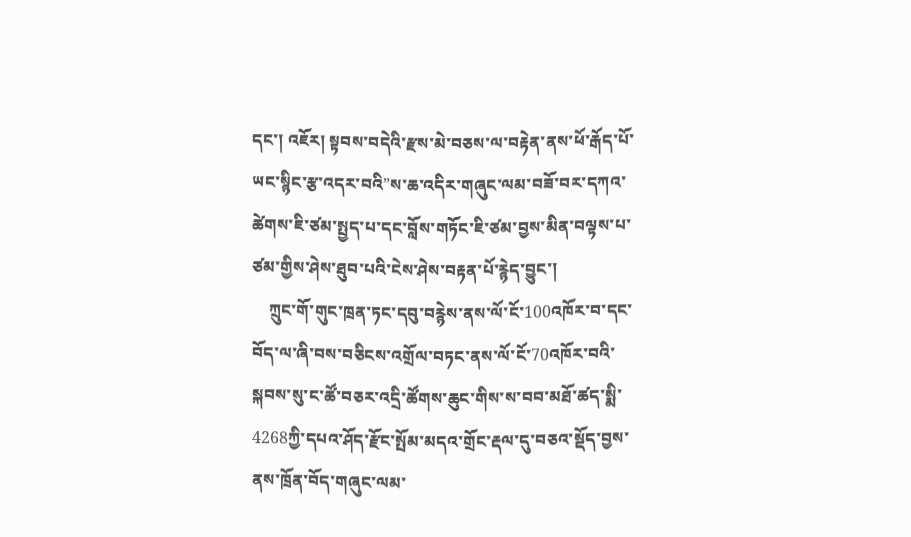དང་། འཇོར། སྟབས་བདེའི་རྫས་མེ་བཅས་ལ་བརྟེན་ནས་ཕོ་རྒོད་པོ་ཡང་སྙིང་རྩ་འདར་བའི”ས་ཆ་འདིར་གཞུང་ལམ་བཟོ་བར་དཀའ་ཚེགས་ཇི་ཙམ་སྤྱད་པ་དང་བློས་གཏོང་ཇི་ཙམ་བྱས་མིན་བལྟས་པ་ཙམ་གྱིས་ཤེས་ཐུབ་པའི་ངེས་ཤེས་བརྟན་པོ་རྙེད་བྱུང་།
    ཀྲུང་གོ་གུང་ཁྲན་ཏང་དབུ་བརྙེས་ནས་ལོ་ངོ་100འཁོར་བ་དང་བོད་ལ་ཞི་བས་བཅིངས་འགྲོལ་བཏང་ནས་ལོ་ངོ་70འཁོར་བའི་སྐབས་སུ་ང་ཚོ་བཅར་འདྲི་ཚོགས་ཆུང་གིས་ས་བབ་མཐོ་ཚད་སྨི་4268ཀྱི་དཔའ་ཤོད་རྫོང་སྤོམ་མདའ་གྲོང་རྡལ་དུ་བཅའ་སྡོད་བྱས་ནས་ཁྲོན་བོད་གཞུང་ལམ་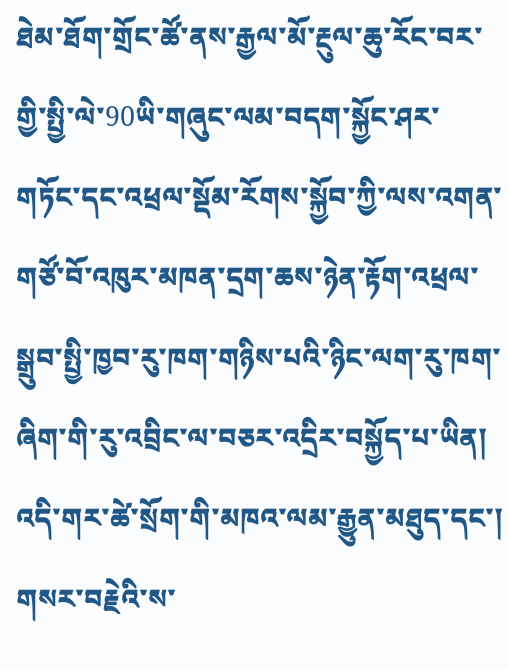ཐེམ་ཐོག་གྲོང་ཚོ་ནས་རྒྱལ་མོ་རྔུལ་ཆུ་རོང་བར་གྱི་སྤྱི་ལེ་90ཡི་གཞུང་ལམ་བདག་སྐྱོང་ཤར་གཏོང་དང་འཕྲལ་སྡོམ་རོགས་སྐྱོབ་ཀྱི་ལས་འགན་གཙོ་བོ་འཁུར་མཁན་དྲག་ཆས་ཉེན་རྟོག་འཕྲལ་སྒྲུབ་སྤྱི་ཁྱབ་རུ་ཁག་གཉིས་པའི་ཉིང་ལག་རུ་ཁག་ཞིག་གི་རུ་འབྲིང་ལ་བཅར་འདྲིར་བསྐྱོད་པ་ཡིན། འདི་གར་ཚེ་སྲོག་གི་མཁའ་ལམ་རྒྱུན་མཐུད་དང་། གསར་བརྗེའི་ས་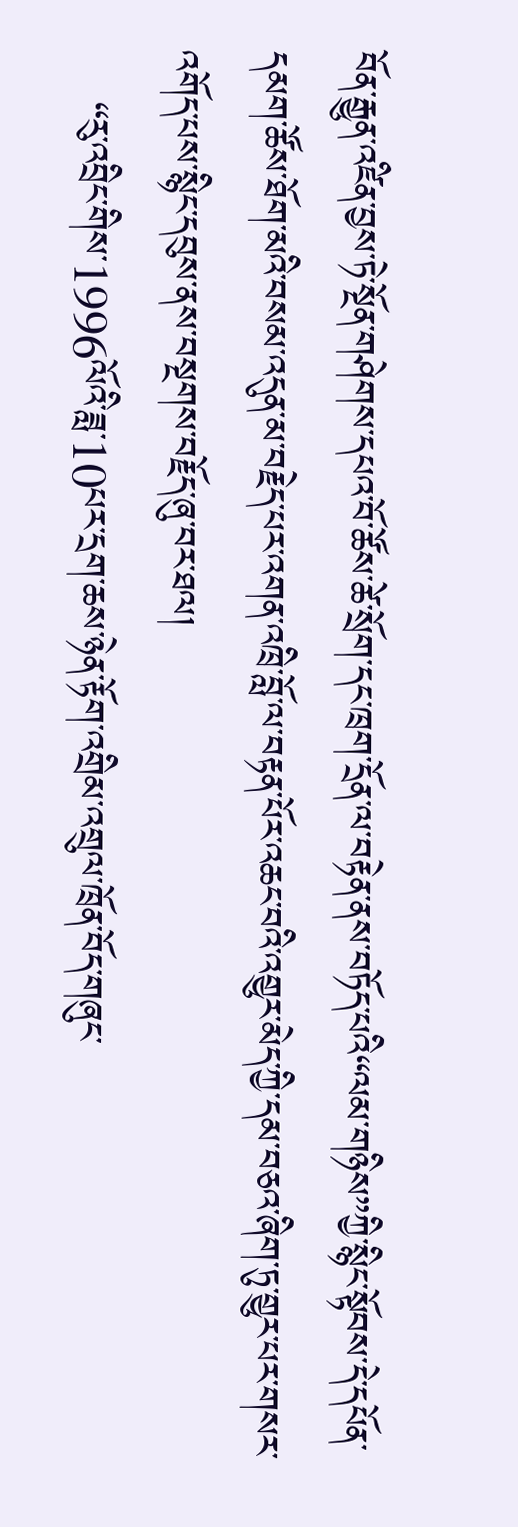བོན་རྒྱུན་འཛིན་བྱས་ཏེ་སྔོན་གཤེགས་དཔའ་བོ་ཚོས་ཚེ་སྲོག་དང་ཁྲག་དྲོན་ལ་བརྟེན་ནས་བཏོད་པའི“ལམ་གཉིས”ཀྱི་སྙིང་སྟོབས་དེ་དཔོན་དམག་ཚོས་ཐོག་མའི་བསམ་འདུན་མ་བརྗེད་པར་འགན་འཁྲི་བློ་ལ་བརྟན་པོར་འཆང་བའི་འགྱུར་མེད་ཀྱི་དམ་བཅའ་ཞིག་ཏུ་གྱུར་པར་གསར་འགོད་པས་སྙིང་དབུས་ནས་བསྔགས་བརྗོད་ཞུ་བར་ཐལ།
    “རུ་འབྲིང་གིས་1996ལོའི་ཟླ་10པར་དྲག་ཆས་ཉེན་རྟོག་འགྲིམ་འགྲུལ་ཁྲོན་བོད་གཞུང་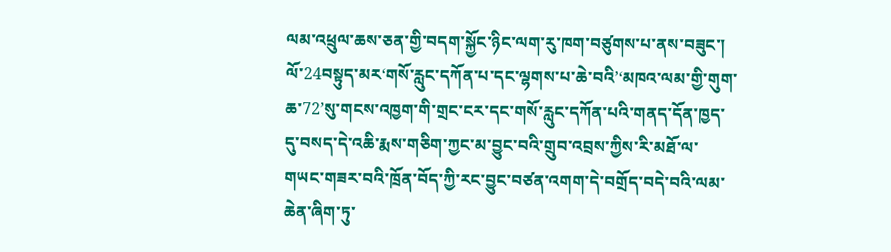ལམ་འཕྲུལ་ཆས་ཅན་གྱི་བདག་སྐྱོང་ཉིང་ལག་རུ་ཁག་བཙུགས་པ་ནས་བཟུང་། ལོ་24བསྟུད་མར‘གསོ་རླུང་དཀོན་པ་དང་ལྷགས་པ་ཆེ་བའི’‘མཁའ་ལམ་གྱི་གུག་ཆ་72’སུ་གངས་འཁྱག་གི་གྲང་ངར་དང་གསོ་རླུང་དཀོན་པའི་གནད་དོན་ཁྱད་དུ་བསད་དེ་འཆི་རྨས་གཅིག་ཀྱང་མ་བྱུང་བའི་གྲུབ་འབྲས་ཀྱིས་རི་མཐོ་ལ་གཡང་གཟར་བའི་ཁྲོན་བོད་ཀྱི་རང་བྱུང་བཙན་འགག་དེ་བགྲོད་བདེ་བའི་ལམ་ཆེན་ཞིག་ཏུ་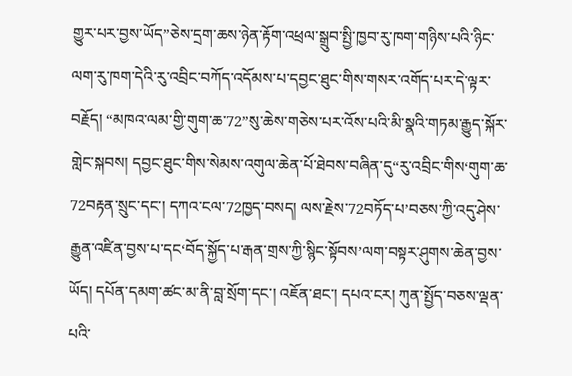གྱུར་པར་བྱས་ཡོད”ཅེས་དྲག་ཆས་ཉེན་རྟོག་འཕྲལ་སྒྲུབ་སྤྱི་ཁྱབ་རུ་ཁག་གཉིས་པའི་ཉིང་ལག་རུ་ཁག་དེའི་རུ་འབྲིང་བཀོད་འདོམས་པ་དབྱང་ཐུང་གིས་གསར་འགོད་པར་དེ་ལྟར་བརྗོད། “མཁའ་ལམ་གྱི་གུག་ཆ་72”སུ་ཆེས་གཅེས་པར་འོས་པའི་མི་སྣའི་གཏམ་རྒྱུད་སྐོར་གླེང་སྐབས། དབྱང་ཐུང་གིས་སེམས་འགུལ་ཆེན་པོ་ཐེབས་བཞིན་དུ“རུ་འབྲིང་གིས‘གུག་ཆ་72བརྟན་སྲུང་དང་། དཀའ་ངལ་72ཁྱད་བསད། ལས་རྗེས་72བཏོད་པ’བཅས་ཀྱི་འདུ་ཤེས་རྒྱུན་འཛིན་བྱས་པ་དང‘བོད་སྐྱོད་པ་རྒན་གྲས་ཀྱི་སྙིང་སྟོབས’ལག་བསྟར་ཤུགས་ཆེན་བྱས་ཡོད། དཔོན་དམག་ཚང་མ་ནི་བླ་སྲོག་དང་། འཇོན་ཐང་། དཔའ་ངར། ཀུན་སྤྱོད་བཅས་ལྡན་པའི་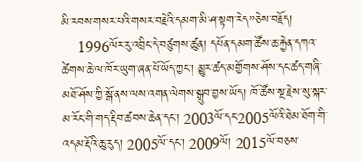མི་རབས་གསར་པའི་གསར་བརྗེའི་དམག་མི་ཤ་སྟག་རེད”ཅེས་བརྗོད།
    1996ལོར་རུ་འབྲིང་དེ་བཙུགས་ཚུན། དཔོན་དམག་ཚོས་ཆ་རྐྱེན་དཀའ་ཚེགས་ཆེ་ལ་ཁོར་ཡུག་ཞན་པོ་ཡོད་ཀྱང་། མྱུར་ཚད་མགྱོགས་ཤོས་དང་ཚད་གཞི་མཐོ་ཤོས་ཀྱི་སྒོ་ནས་ལས་འགན་ལེགས་སྒྲུབ་བྱས་ཡོད། ཁོ་ཚོས་སྔ་རྗེས་སུ་སྐར་མ་རོང་གི་གད་རྡིབ་ཚབས་ཆེན་དང་། 2003ལོ་དང་2005ལོའི་ཐེམ་ཐོག་གི་འདམ་རྡོའི་ཆུ་རུད། 2005ལོ་དང་། 2009ལོ། 2015ལོ་བཅས་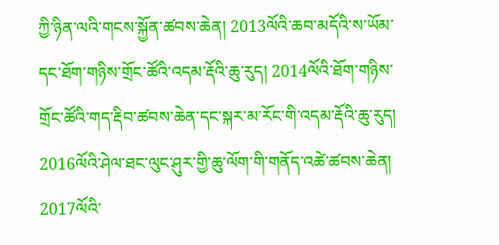ཀྱི་ཉིན་ལའི་གངས་སྐྱོན་ཚབས་ཆེན། 2013ལོའི་ཆབ་མདོའི་ས་ཡོམ་དང་ཐོག་གཉིས་གྲོང་ཚོའི་འདམ་རྡོའི་ཆུ་རུད། 2014ལོའི་ཐོག་གཉིས་གྲོང་ཚོའི་གད་རྡིབ་ཚབས་ཆེན་དང་སྐར་མ་རོང་གི་འདམ་རྡོའི་ཆུ་རུད། 2016ལོའི་ཤེལ་ཐང་ལུང་ཤུར་གྱི་ཆུ་ལོག་གི་གནོད་འཚེ་ཚབས་ཆེན། 2017ལོའི་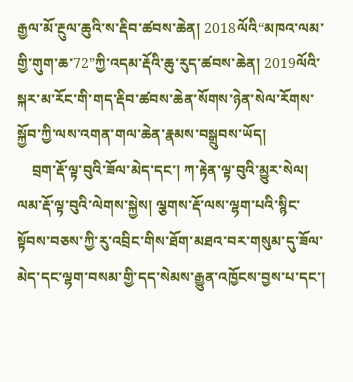རྒྱལ་མོ་རྔུལ་ཆུའི་ས་རྡིབ་ཚབས་ཆེན། 2018ལོའི“མཁའ་ལམ་གྱི་གུག་ཆ་72”ཀྱི་འདམ་རྡོའི་ཆུ་རུད་ཚབས་ཆེན། 2019ལོའི་སྐར་མ་རོང་གི་གད་རྡིབ་ཚབས་ཆེན་སོགས་ཉེན་སེལ་རོགས་སྐྱོབ་ཀྱི་ལས་འགན་གལ་ཆེན་རྣམས་བསྒྲུབས་ཡོད།
    བྲག་རྡོ་ལྟ་བུའི་ཟོལ་མེད་དང་། ཀ་རྟེན་ལྟ་བུའི་མྱུར་སེལ། ལམ་རྡོ་ལྟ་བུའི་ལེགས་སྐྱེས། ལྕགས་རྡོ་ལས་ལྷག་པའི་སྙིང་སྟོབས་བཅས་ཀྱི་རུ་འབྲིང་གིས་ཐོག་མཐའ་བར་གསུམ་དུ་ཟོལ་མེད་དང་ལྷག་བསམ་གྱི་དད་སེམས་རྒྱུན་འཁྱོངས་བྱས་པ་དང་།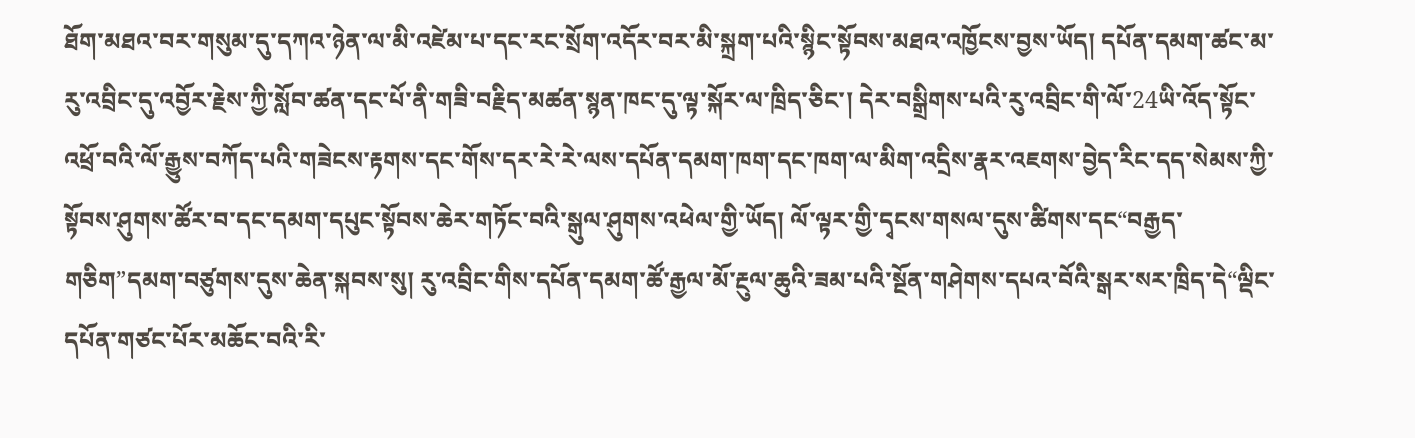ཐོག་མཐའ་བར་གསུམ་དུ་དཀའ་ཉེན་ལ་མི་འཛེམ་པ་དང་རང་སྲོག་འདོར་བར་མི་སྐྲག་པའི་སྙིང་སྟོབས་མཐའ་འཁྱོངས་བྱས་ཡོད། དཔོན་དམག་ཚང་མ་རུ་འབྲིང་དུ་འབྱོར་རྗེས་ཀྱི་སློབ་ཚན་དང་པོ་ནི་གཟི་བརྗིད་མཚན་སྙན་ཁང་དུ་ལྟ་སྐོར་ལ་ཁྲིད་ཅིང་། དེར་བསྒྲིགས་པའི་རུ་འབྲིང་གི་ལོ་24ཡི་འོད་སྟོང་འཕྲོ་བའི་ལོ་རྒྱུས་བཀོད་པའི་གཟེངས་རྟགས་དང་གོས་དར་རེ་རེ་ལས་དཔོན་དམག་ཁག་དང་ཁག་ལ་མིག་འདྲིས་རྣར་འཇགས་བྱེད་རིང་དད་སེམས་ཀྱི་སྟོབས་ཤུགས་ཚོར་བ་དང་དམག་དཔུང་སྟོབས་ཆེར་གཏོང་བའི་སྒུལ་ཤུགས་འཕེལ་གྱི་ཡོད། ལོ་ལྟར་གྱི་དྭངས་གསལ་དུས་ཚིགས་དང“བརྒྱད་གཅིག”དམག་བཙུགས་དུས་ཆེན་སྐབས་སུ། རུ་འབྲིང་གིས་དཔོན་དམག་ཚོ་རྒྱལ་མོ་རྔུལ་ཆུའི་ཟམ་པའི་སྔོན་གཤེགས་དཔའ་བོའི་སྒར་སར་ཁྲིད་དེ“ལྡིང་དཔོན་གཙང་པོར་མཆོང་བའི་རི་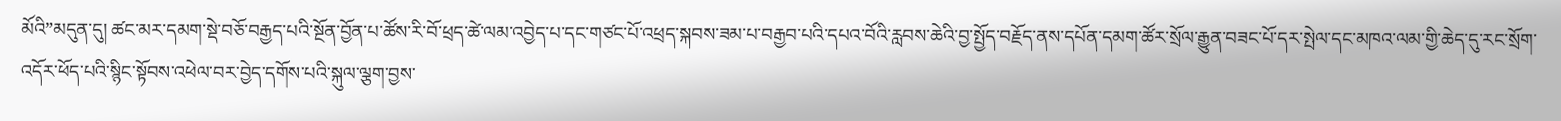མོའི”མདུན་དུ། ཚང་མར་དམག་སྡེ་བཅོ་བརྒྱད་པའི་སྔོན་བྱོན་པ་ཚོས་རི་བོ་ཕྲད་ཚེ་ལམ་འབྱེད་པ་དང་གཙང་པོ་འཕྲད་སྐབས་ཟམ་པ་བརྒྱབ་པའི་དཔའ་བོའི་རླབས་ཆེའི་བྱ་སྤྱོད་བརྗོད་ནས་དཔོན་དམག་ཚོར་སྲོལ་རྒྱུན་བཟང་པོ་དར་སྤེལ་དང་མཁའ་ལམ་གྱི་ཆེད་དུ་རང་སྲོག་འདོར་ཕོད་པའི་སྙིང་སྟོབས་འཕེལ་བར་བྱེད་དགོས་པའི་སྐུལ་ལྕག་བྱས་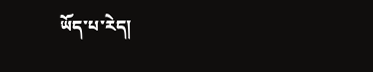ཡོད་པ་རེད།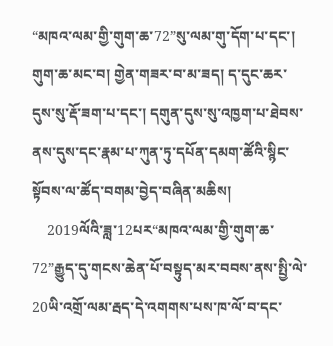“མཁའ་ལམ་གྱི་གུག་ཆ་72”སུ་ལམ་གུ་དོག་པ་དང་། གུག་ཆ་མང་བ། གྱེན་གཟར་བ་མ་ཟད། ད་དུང་ཆར་དུས་སུ་རྡོ་ཟག་པ་དང་། དགུན་དུས་སུ་འཁྱག་པ་ཐེབས་ནས་དུས་དང་རྣམ་པ་ཀུན་ཏུ་དཔོན་དམག་ཚོའི་སྙིང་སྟོབས་ལ་ཚོད་བགམ་བྱེད་བཞིན་མཆིས།
    2019ལོའི་ཟླ་12པར“མཁའ་ལམ་གྱི་གུག་ཆ་72”རྒྱུད་དུ་གངས་ཆེན་པོ་བསྟུད་མར་བབས་ནས་སྤྱི་ལེ་20ཡི་འགྲོ་ལམ་རྦད་དེ་འགགས་པས་ཁ་ལོ་བ་དང་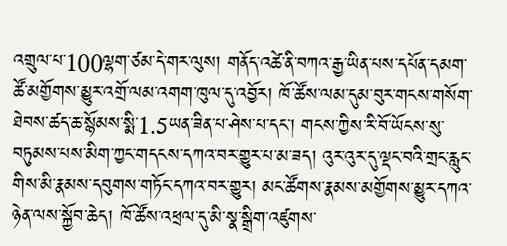འགྲུལ་པ་100ལྷག་ཙམ་དེ་གར་ལུས། གནོད་འཚེ་ནི་བཀའ་རྒྱ་ཡིན་པས་དཔོན་དམག་ཚོ་མགྱོགས་མྱུར་འགྲོ་ལམ་འགག་ཁུལ་དུ་འབྱོར། ཁོ་ཚོས་ལམ་དུམ་བུར་གངས་གསོག་ཐེབས་ཚད་ཆ་སྙོམས་སྨི་1.5ཡན་ཟིན་པ་ཤེས་པ་དང་། གངས་ཀྱིས་རི་བོ་ཡོངས་སུ་བཏུམས་པས་མིག་ཀྱང་གདངས་དཀའ་བར་གྱུར་པ་མ་ཟད། འུར་འུར་དུ་ལྡང་བའི་གྲང་རླུང་གིས་མི་རྣམས་དབུགས་གཏོང་དཀའ་བར་གྱུར། མང་ཚོགས་རྣམས་མགྱོགས་མྱུར་དཀའ་ཉེན་ལས་སྐྱོབ་ཆེད། ཁོ་ཚོས་འཕྲལ་དུ་མི་སྣ་སྒྲིག་འཛུགས་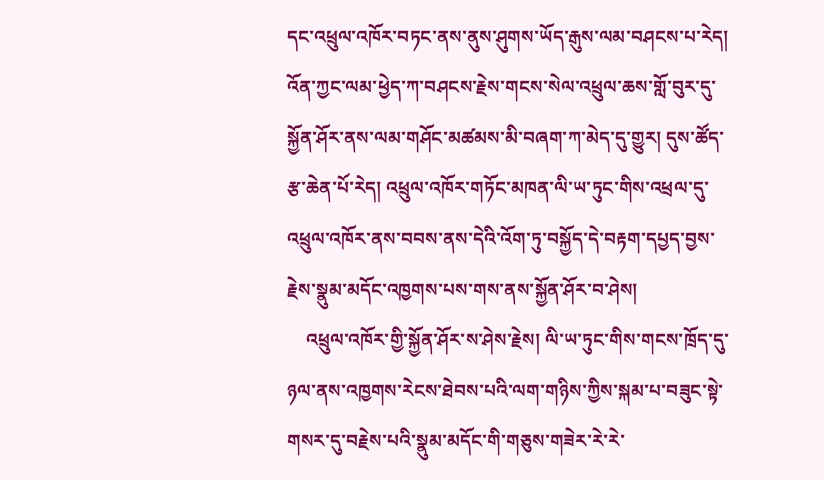དང་འཕྲུལ་འཁོར་བཏང་ནས་ནུས་ཤུགས་ཡོད་རྒུས་ལམ་བཤངས་པ་རེད། འོན་ཀྱང་ལམ་ཕྱེད་ཀ་བཤངས་རྗེས་གངས་སེལ་འཕྲུལ་ཆས་གློ་བུར་དུ་སྐྱོན་ཤོར་ནས་ལམ་གཤོང་མཚམས་མི་བཞག་ཀ་མེད་དུ་གྱུར། དུས་ཚོད་རྩ་ཆེན་པོ་རེད། འཕྲུལ་འཁོར་གཏོང་མཁན་ལི་ཡ་ཏུང་གིས་འཕྲལ་དུ་འཕྲུལ་འཁོར་ནས་བབས་ནས་དེའི་འོག་ཏུ་བསྐྱོད་དེ་བརྟག་དཔྱད་བྱས་རྗེས་སྣུམ་མདོང་འཁྱགས་པས་གས་ནས་སྐྱོན་ཤོར་བ་ཤེས།
    འཕྲུལ་འཁོར་གྱི་སྐྱོན་ཤོར་ས་ཤེས་རྗེས། ལི་ཡ་ཏུང་གིས་གངས་ཁྲོད་དུ་ཉལ་ནས་འཁྱགས་རེངས་ཐེབས་པའི་ལག་གཉིས་ཀྱིས་སྐམ་པ་བཟུང་སྟེ་གསར་དུ་བརྗེས་པའི་སྣུམ་མདོང་གི་གཅུས་གཟེར་རེ་རེ་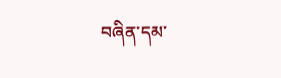བཞིན་དམ་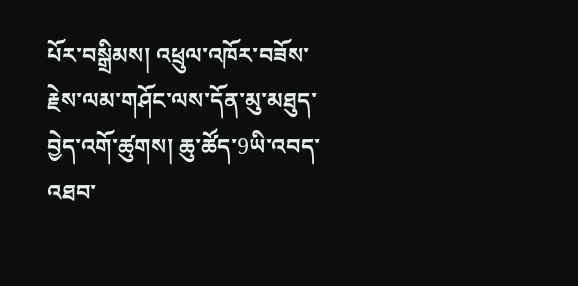པོར་བསྒྲིམས། འཕྲུལ་འཁོར་བཟོས་རྗེས་ལམ་གཤོང་ལས་དོན་མུ་མཐུད་བྱེད་འགོ་ཚུགས། ཆུ་ཚོད་9ཡི་འབད་འཐབ་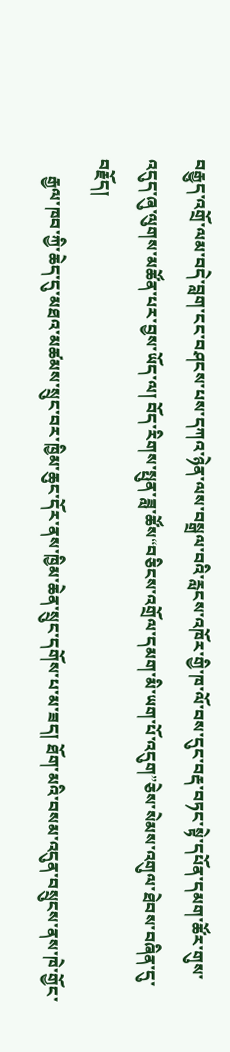བརྒྱུད་འགྲོ་ལམ་བདེ་བླག་ངང་བཤངས་པས་དཀའ་ཉེན་ལས་བསྒྲལ་བའི་རླངས་འཁོར་གྱི་ཁ་ལོ་བས་དུང་བརྡ་བཏང་སྟེ་དཔོན་དམག་ཚོར་གུས་འདུད་ཞུ་ལུགས་མཚོན་པར་བྱས་ཡོད་ལ། བོད་རིགས་སྤུན་ཟླ་ཚོས“བཅིངས་འགྲོལ་དམག་མི་ཡག་པོ་འདུག”ཅེས་སེམས་འགུལ་ཐེབས་བཞིན་དུ་བརྗོད།
    རྒྱལ་ཁབ་ཀྱི་ཆེད་དུ་མཐའ་མཚམས་སྲུང་བར་ཁྱིམ་ཆུང་དོར་ནས་ཁྱིམ་ཆེན་སྲུང་དགོས་པ་མ་ཟད། ཐོག་མའི་བསམ་འདུན་བསྲུངས་ནས་ཁེ་གྱོང་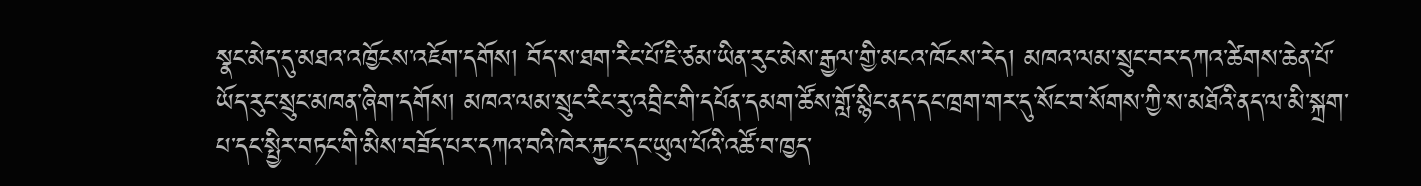སྣང་མེད་དུ་མཐའ་འཁྱོངས་འཇོག་དགོས། བོད་ས་ཐག་རིང་པོ་ཇི་ཙམ་ཡིན་རུང་མེས་རྒྱལ་གྱི་མངའ་ཁོངས་རེད། མཁའ་ལམ་སྲུང་བར་དཀའ་ཚེགས་ཆེན་པོ་ཡོད་རུང་སྲུང་མཁན་ཞིག་དགོས། མཁའ་ལམ་སྲུང་རིང་རུ་འབྲིང་གི་དཔོན་དམག་ཚོས་གློ་སྙིང་ནད་དང་ཁྲག་གར་དུ་སོང་བ་སོགས་ཀྱི་ས་མཐོའི་ནད་ལ་མི་སྐྲག་པ་དང་སྤྱིར་བཏང་གི་མིས་བཟོད་པར་དཀའ་བའི་ཁེར་རྐྱང་དང་ཡུལ་པོའི་འཚོ་བ་ཁྱད་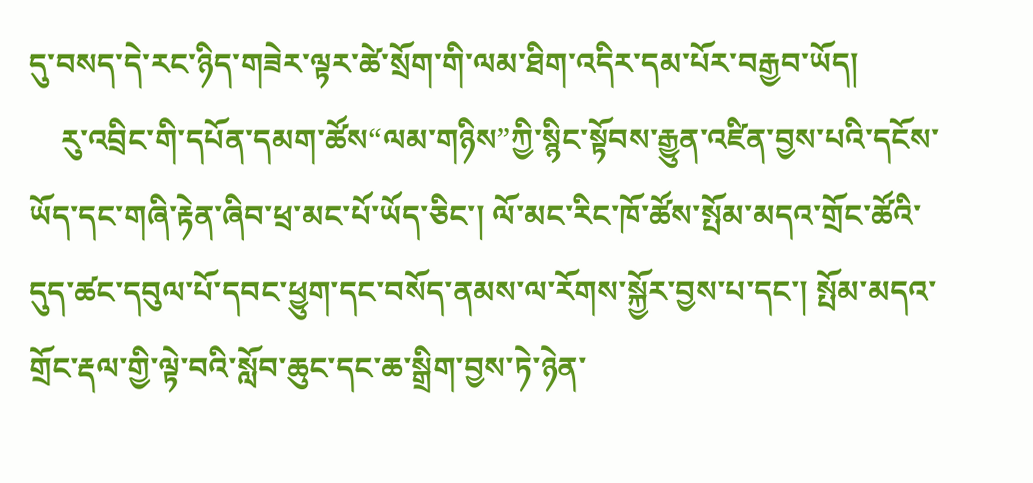དུ་བསད་དེ་རང་ཉིད་གཟེར་ལྟར་ཚེ་སྲོག་གི་ལམ་ཐིག་འདིར་དམ་པོར་བརྒྱབ་ཡོད།
    རུ་འབྲིང་གི་དཔོན་དམག་ཚོས“ལམ་གཉིས”ཀྱི་སྙིང་སྟོབས་རྒྱུན་འཛིན་བྱས་པའི་དངོས་ཡོད་དང་གཞི་རྟེན་ཞིབ་ཕྲ་མང་པོ་ཡོད་ཅིང་། ལོ་མང་རིང་ཁོ་ཚོས་སྤོམ་མདའ་གྲོང་ཚོའི་དུད་ཚང་དབུལ་པོ་དབང་ཕྱུག་དང་བསོད་ནམས་ལ་རོགས་སྐྱོར་བྱས་པ་དང་། སྤོམ་མདའ་གྲོང་རྡལ་གྱི་ལྟེ་བའི་སློབ་ཆུང་དང་ཆ་སྒྲིག་བྱས་ཏེ་ཉེན་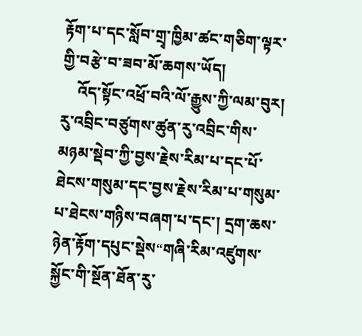རྟོག་པ་དང་སློབ་གྲྭ་ཁྱིམ་ཚང་གཅིག་ལྟར་གྱི་བརྩེ་བ་ཟབ་མོ་ཆགས་ཡོད།
    འོད་སྟོང་འཕྲོ་བའི་ལོ་རྒྱུས་ཀྱི་ལམ་བུར། རུ་འབྲིང་བཙུགས་ཚུན་རུ་འབྲིང་གིས་མཉམ་སྡེབ་ཀྱི་བྱས་རྗེས་རིམ་པ་དང་པོ་ཐེངས་གསུམ་དང་བྱས་རྗེས་རིམ་པ་གསུམ་པ་ཐེངས་གཉིས་བཞག་པ་དང་། དྲག་ཆས་ཉེན་རྟོག་དཔུང་སྡེས“གཞི་རིམ་འཛུགས་སྐྱོང་གི་སྔོན་ཐོན་རུ་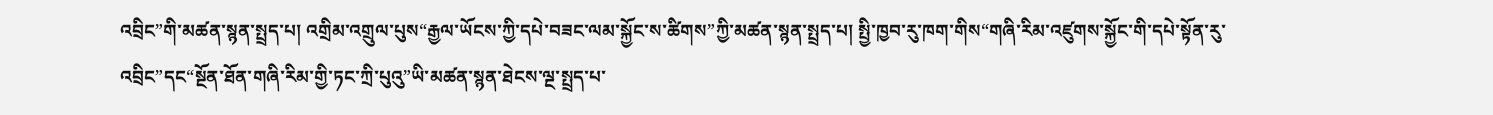འབྲིང”གི་མཚན་སྙན་སྤྲད་པ། འགྲིམ་འགྲུལ་པུས“རྒྱལ་ཡོངས་ཀྱི་དཔེ་བཟང་ལམ་སྐྱོང་ས་ཚིགས”ཀྱི་མཚན་སྙན་སྤྲད་པ། སྤྱི་ཁྱབ་རུ་ཁག་གིས“གཞི་རིམ་འཛུགས་སྐྱོང་གི་དཔེ་སྟོན་རུ་འབྲིང”དང“སྔོན་ཐོན་གཞི་རིམ་གྱི་ཏང་ཀྲི་པུའུ”ཡི་མཚན་སྙན་ཐེངས་ལྔ་སྤྲད་པ་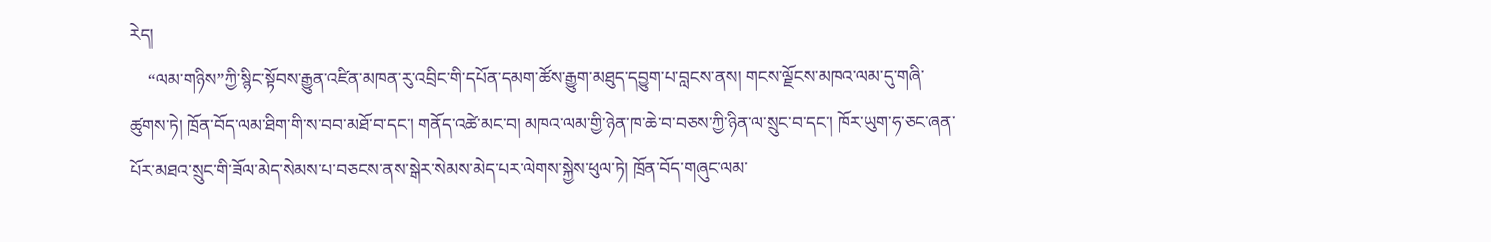རེད།
    “ལམ་གཉིས”ཀྱི་སྙིང་སྟོབས་རྒྱུན་འཛིན་མཁན་རུ་འབྲིང་གི་དཔོན་དམག་ཚོས་རྒྱུག་མཐུད་དབྱུག་པ་བླངས་ནས། གངས་ལྗོངས་མཁའ་ལམ་དུ་གཞི་ཚུགས་ཏེ། ཁྲོན་བོད་ལམ་ཐིག་གི་ས་བབ་མཐོ་བ་དང་། གནོད་འཚེ་མང་བ། མཁའ་ལམ་གྱི་ཉེན་ཁ་ཆེ་བ་བཅས་ཀྱི་ཉིན་ལ་སྲུང་བ་དང་། ཁོར་ཡུག་ཧ་ཅང་ཞན་པོར་མཐའ་སྲུང་གི་ཟོལ་མེད་སེམས་པ་བཅངས་ནས་སྒེར་སེམས་མེད་པར་ལེགས་སྐྱེས་ཕུལ་ཏེ། ཁྲོན་བོད་གཞུང་ལམ་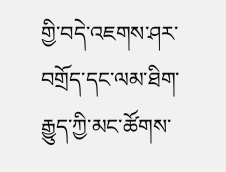གྱི་བདེ་འཇགས་ཤར་བགྲོད་དང་ལམ་ཐིག་རྒྱུད་ཀྱི་མང་ཚོགས་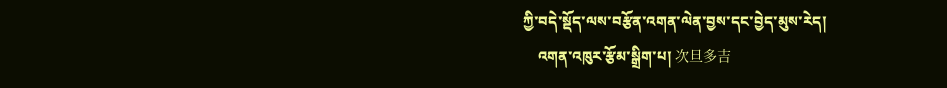ཀྱི་བདེ་སྡོད་ལས་བརྩོན་འགན་ལེན་བྱས་དང་བྱེད་མུས་རེད།
    འགན་འཁུར་རྩོམ་སྒྲིག་པ། 次旦多吉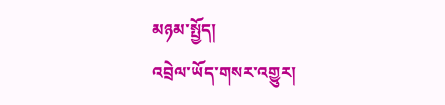མཉམ་སྤྱོད།
འབྲེལ་ཡོད་གསར་འགྱུར།